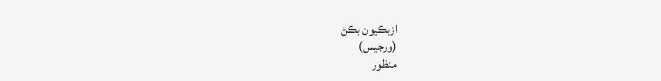ازبڪيون بڪڻ
(ورجيس)
منظور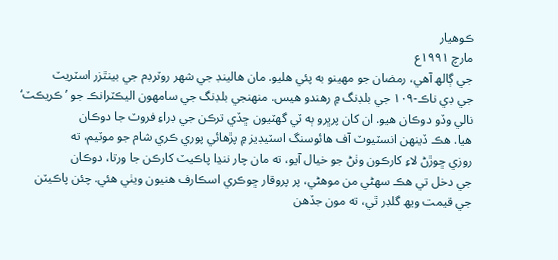ڪوھيار
مارچ ۱۹۹۱ع
جي ڳالھ آهي، رمضان جو مهينو به پئي هليو. مان هالينڊ جي شهر روٽرڊم جي بينٿزر اسٽريٽ
جي ڊي ناڪ-۱۰۹ جي بلڊنگ ۾ رهندو هيس. منهنجي بلڊنگ جي سامهون اليڪٽرانڪ جو ’ڪريڪٽ‘
نالي وڏو دوڪان هيو. ان کان پرڀرو ٻه ٽي گھٽيون ڇڏي ترڪن جي ڊراءِ فروٽ جا دوڪان
هيا. هڪ ڏينهن انسٽيوٽ آف هائوسنگ اسٽيڊيز ۾ پڙهائي پوري ڪري شام جو موٽيم، ته
روزي ڇوڙڻ لاءِ کارڪون وٺڻ جو خيال آيو، ته مان چار ننڍا پاڪيٽ کارڪن جا ورتا، دوڪان
جي دخل تي هڪ سهڻي من موهڻي، پر پروقار ڇوڪري اسڪارف هنيون ويٺي هئي. چئن پاڪيٽن
جي قيمت ويھ گلڊر ٿي، ته مون جڏهن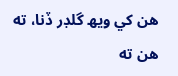هن کي ويھ گلڊر ڏنا، ته هن ته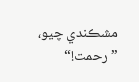مشڪندي چيو،
”رحمت!“